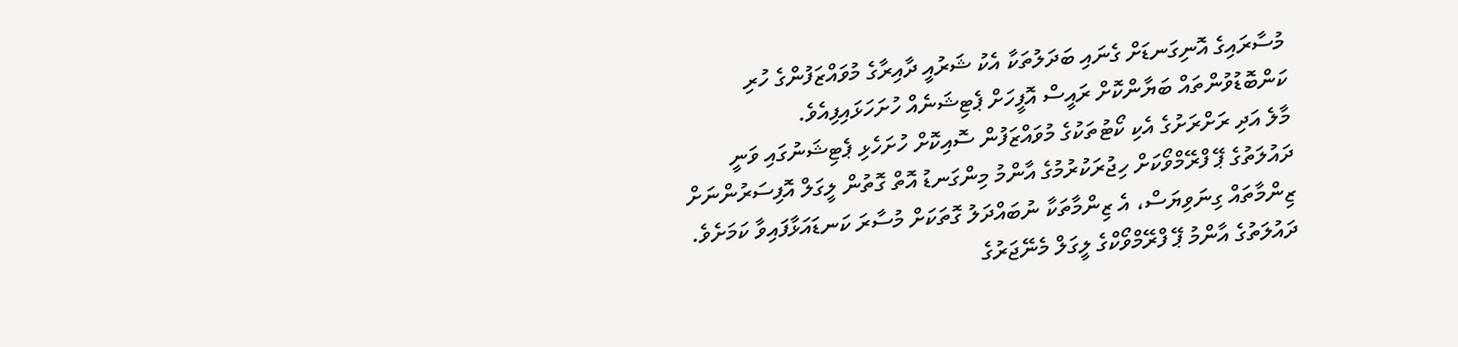މުސާރައިގެ އޮނިގަނޑަށް ގެނައި ބަދަލުތަކާ އެކު ޝަރުއީ ދާއިރާގެ މުވައްޒަފުންގެ ހުރި ކަންބޮޑުވުންތައް ބަޔާންކޮށް ރައީސް އޮފީހަށް ޕެޓިޝަނެއް ހުށަހަޅައިފިއެވެ.
މާލެ އަދި ރަށްރަށުގެ އެކި ކޯޓުތަކުގެ މުވައްޒަފުން ސޮއިކޮށް ހުށަހެޅި ޕެޓިޝަނުގައި ވަނީ ދައުލަތުގެ ޕޭ ފްރޭމްވޯކަށް ހިޖުރަކުރުމުގެ އާންމު މިންގަނޑު އޮތް ގޮތުން ލީގަލް އޮފިސަރުންނަށް ޒިންމާތައް ގިނަވިޔަސް، އެ ޒިންމާތަކާ ނުބައްދަލު ގޮތަކަށް މުސާރަ ކަނޑައަޅާފައިވާ ކަމަށެވެ. ދައުލަތުގެ އާންމު ޕޭ ފްރޭމްވޯކްގެ ލީގަލް މެނޭޖަރުގެ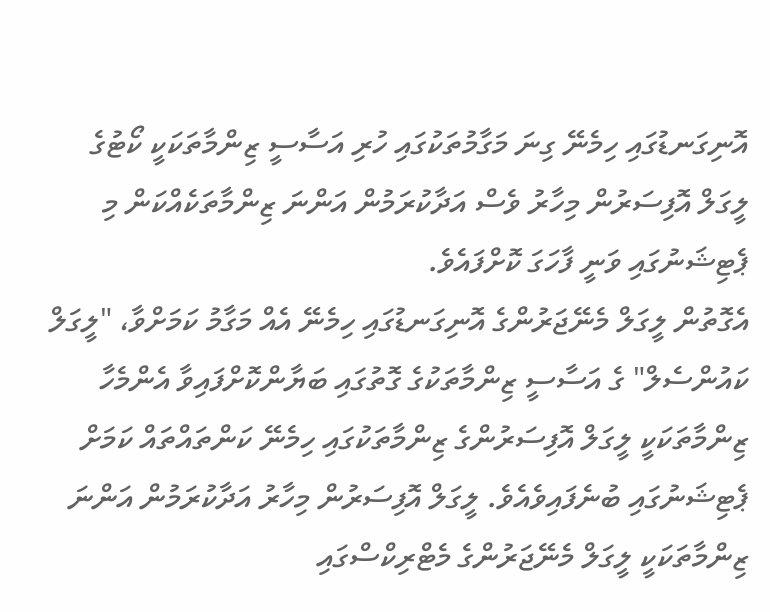އޮނިގަނޑުގައި ހިމެނޭ ގިނަ މަގާމުތަކުގައި ހުރި އަސާސީ ޒިންމާތަކަކީ ކޯޓުގެ ލީގަލް އޮފިސަރުން މިހާރު ވެސް އަދާކުރަމުން އަންނަ ޒިންމާތަކެއްކަން މި ޕެޓިޝަނުގައި ވަނީ ފާހަގަ ކޮށްފައެވެ.
އެގޮތުން ލީގަލް މެނޭޖަރުންގެ އޮނިގަނޑުގައި ހިމެނޭ އެއް މަގާމު ކަމަށްވާ، "ލީގަލް ކައުންސެލް" ގެ އަސާސީ ޒިންމާތަކުގެ ގޮތުގައި ބަޔާންކޮށްފައިވާ އެންމެހާ ޒިންމާތަކަކީ ލީގަލް އޮފިސަރުންގެ ޒިންމާތަކުގައި ހިމެނޭ ކަންތައްތައް ކަމަށް ޕެޓިޝަނުގައި ބުނެފައިވެއެވެ. ލީގަލް އޮފިސަރުން މިހާރު އަދާކުރަމުން އަންނަ ޒިންމާތަކަކީ ލީގަލް މެނޭޖަރުންގެ މެޓްރިކްސްގައި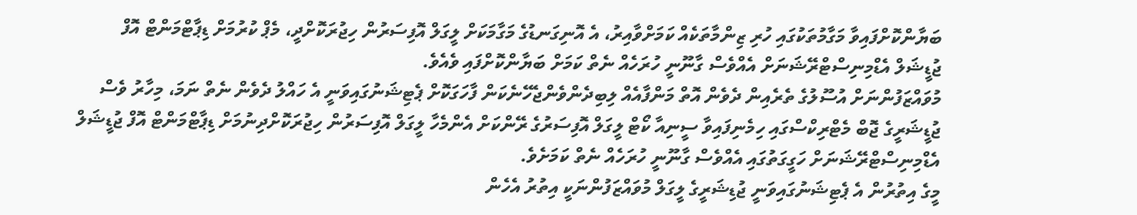ބަޔާންކޮށްފައިވާ މަގާމުތަކުގައި ހުރި ޒިންމާތަކެއް ކަމަށްވާއިރު، އެ އޮނިގަނޑުގެ މަގާމަކަށް ލީގަލް އޮފިސަރުން ހިޖުރަކޮށްދީ، މެޕް ކުރުމަށް ޑިޕާޓްމަންޓް އޮފް ޖުޑީޝަލް އެޑްމިނިސްޓްރޭޝަނަށް އެއްވެސް ގާނޫނީ ހުރަހެއް ނެތް ކަމަށް ބަޔާންކޮށްފައި ވެއެވެ.
މުވައްޒަފުންނަށް އުސޫލުގެ ތެރެއިން ދެވެން އޮތް މަންފާއެއް ލިބިދެންވެންޖެހޭނެކަން ފާހަގަކޮށް ޕެޓިޝަނުގައިވަނީ އެ ހައްލު ދެވެން ނެތް ނަމަ، މިހާރު ވެސް ޖުޑީޝަރީގެ ޖޮބް މެޓްރިކްސްގައި ހިމެނިފައިވާ ސީނިއާ ކޯޓް ލީގަލް އޮފިސަރުގެ ރޭންކަށް އެންމެހާ ލީގަލް އޮފިސަރުން ހިޖުރަކޮށްދިނުމަށް ޑިޕާޓްމަންޓް އޮފް ޖުޑީޝަލް އެޑްމިނިސްޓްރޭޝަނަށް ހަގީގަތުގައި އެއްވެސް ގާނޫނީ ހުރަހެއް ނެތް ކަމަށެވެ.
މީގެ އިތުރުން އެ ޕެޓިޝަނުގައިވަނީ ޖުޑިޝަރީގެ ލީގަލް މުވައްޒަފުންނަކީ އިތުރު އެހެން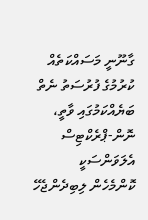ގާނޫނީ މަސައްކަތެއް ކުރުމުގެ ފުރުސަތު ނެތް ބަޔެއްކަމުގައި ވާތީ، ނޮން-ޕްރެކްޓިސް އެލަވަންސަކީ ކޮންމެހެން ލިބިދެންޖެހޭ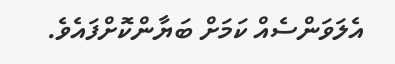އެލަވަންސެއް ކަމަށް ބަޔާންކޮށްފައެވެ.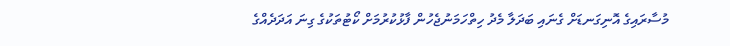މުސާރައިގެ އޮނިގަނޑަށް ގެނައި ބަދަލާ މެދު ހިތްހަމަނުޖެހުން ފާޅުކުރުމަށް ކޯޓުތަކުގެ ގިނަ އަދަދެއްގެ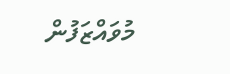މުވައްޒަފުން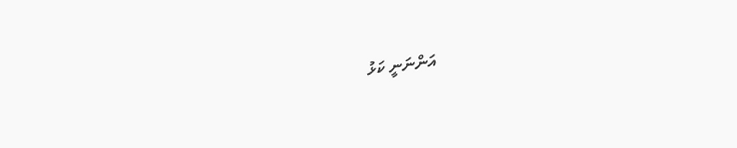އަންނަނީ ކަޅު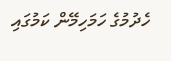ހެދުމުގެ ހަމަހިމޭން ކަމުގައި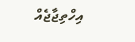އިހްތިޖާޖެއް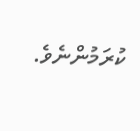ކުރަމުންނެވެ.